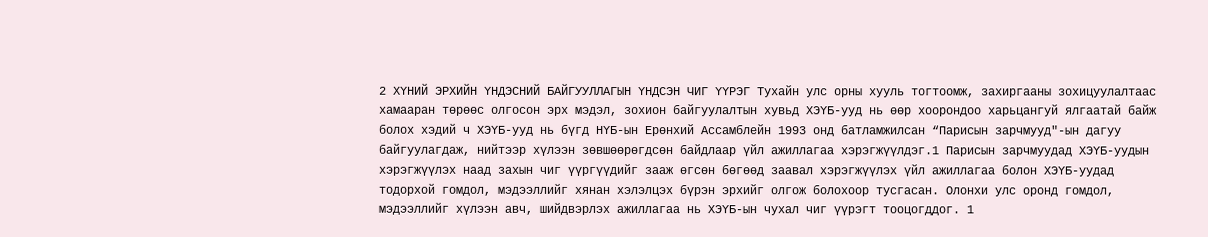2 ХҮНИЙ ЭРХИЙН ҮНДЭСНИЙ БАЙГУУЛЛАГЫН ҮНДСЭН ЧИГ ҮҮРЭГ Тухайн улс орны хууль тогтоомж, захиргааны зохицуулалтаас хамааран төрөөс олгосон эрх мэдэл, зохион байгуулалтын хувьд ХЭҮБ-ууд нь өөр хоорондоо харьцангуй ялгаатай байж болох хэдий ч ХЭҮБ-ууд нь бүгд НҮБ-ын Ерөнхий Ассамблейн 1993 онд батламжилсан “Парисын зарчмууд"-ын дагуу байгуулагдаж, нийтээр хүлээн зөвшөөрөгдсөн байдлаар үйл ажиллагаа хэрэгжүүлдэг.1 Парисын зарчмуудад ХЭҮБ-уудын хэрэгжүүлэх наад захын чиг үүргүүдийг зааж өгсөн бөгөөд заавал хэрэгжүүлэх үйл ажиллагаа болон ХЭҮБ-уудад тодорхой гомдол, мэдээллийг хянан хэлэлцэх бүрэн эрхийг олгож болохоор тусгасан. Олонхи улс оронд гомдол, мэдээллийг хүлээн авч, шийдвэрлэх ажиллагаа нь ХЭҮБ-ын чухал чиг үүрэгт тооцогддог. 1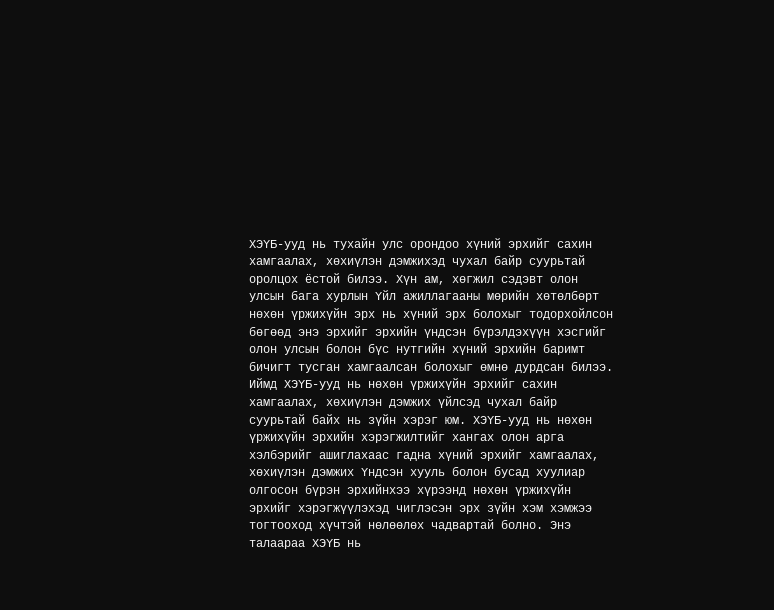ХЭҮБ-ууд нь тухайн улс орондоо хүний эрхийг сахин хамгаалах, хөхиүлэн дэмжихэд чухал байр суурьтай оролцох ёстой билээ. Хүн ам, хөгжил сэдэвт олон улсын бага хурлын Үйл ажиллагааны мөрийн хөтөлбөрт нөхөн үржихүйн эрх нь хүний эрх болохыг тодорхойлсон бөгөөд энэ эрхийг эрхийн үндсэн бүрэлдэхүүн хэсгийг олон улсын болон бүс нутгийн хүний эрхийн баримт бичигт тусган хамгаалсан болохыг өмнө дурдсан билээ. Иймд ХЭҮБ-ууд нь нөхөн үржихүйн эрхийг сахин хамгаалах, хөхиүлэн дэмжих үйлсэд чухал байр суурьтай байх нь зүйн хэрэг юм. ХЭҮБ-ууд нь нөхөн үржихүйн эрхийн хэрэгжилтийг хангах олон арга хэлбэрийг ашиглахаас гадна хүний эрхийг хамгаалах, хөхиүлэн дэмжих Үндсэн хууль болон бусад хуулиар олгосон бүрэн эрхийнхээ хүрээнд нөхөн үржихүйн эрхийг хэрэгжүүлэхэд чиглэсэн эрх зүйн хэм хэмжээ тогтооход хүчтэй нөлөөлөх чадвартай болно. Энэ талаараа ХЭҮБ нь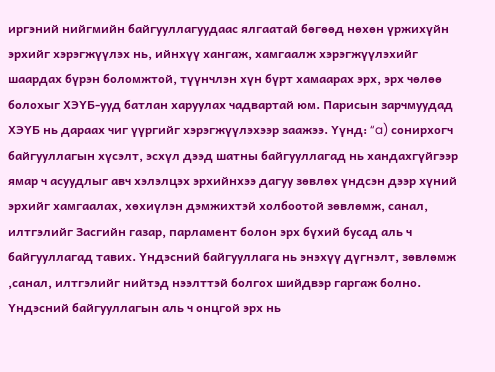иргэний нийгмийн байгууллагуудаас ялгаатай бөгөөд нөхөн үржихүйн эрхийг хэрэгжүүлэх нь, ийнхүү хангаж, хамгаалж хэрэгжүүлэхийг шаардах бүрэн боломжтой, түүнчлэн хүн бүрт хамаарах эрх, эрх чөлөө болохыг ХЭҮБ-ууд батлан харуулах чадвартай юм. Парисын зарчмуудад ХЭҮБ нь дараах чиг үүргийг хэрэгжүүлэхээр заажээ. Үүнд: “a) сонирхогч байгууллагын хүсэлт, эсхүл дээд шатны байгууллагад нь хандахгүйгээр ямар ч асуудлыг авч хэлэлцэх эрхийнхээ дагуу зөвлөх үндсэн дээр хүний эрхийг хамгаалах, хөхиүлэн дэмжихтэй холбоотой зөвлөмж, санал, илтгэлийг Засгийн газар, парламент болон эрх бүхий бусад аль ч байгууллагад тавих. Үндэсний байгууллага нь энэхүү дүгнэлт, зөвлөмж ,санал, илтгэлийг нийтэд нээлттэй болгох шийдвэр гаргаж болно. Үндэсний байгууллагын аль ч онцгой эрх нь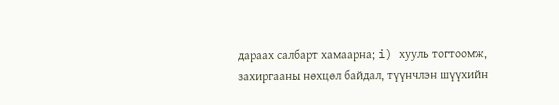дараах салбарт хамаарна; i) хууль тогтоомж, захиргааны нөхцөл байдал, түүнчлэн шүүхийн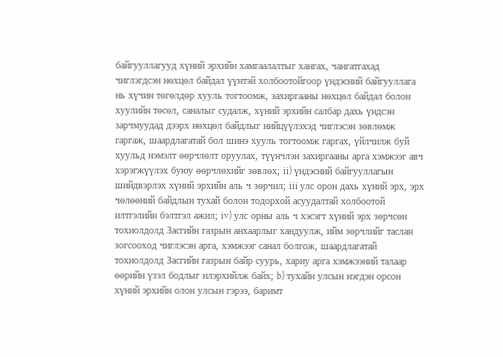байгууллагууд хүний эрхийн хамгаалалтыг хангах, чангатгахад чиглэгдсэн нөхцөл байдал үүнтэй холбоотойгоор үндэсний байгууллага нь хүчин төгөлдөр хууль тогтоомж, захиргааны нөхцөл байдал болон хуулийн төсөл, саналыг судалж, хүний эрхийн салбар дахь үндсэн зарчмуудад дээрх нөхцөл байдлыг нийцүүлэхэд чиглэсэн зөвлөмж гаргаж, шаардлагатай бол шинэ хууль тогтоомж гаргах, үйлчилж буй хуульд нэмэлт өөрчлөлт оруулах, түүнчлэн захиргааны арга хэмжээг авч хэрэгжүүлэх буюу өөрчлөхийг зөвлөх; ii) үндэсний байгууллагын шийдвэрлэх хүний эрхийн аль ч зөрчил; iii улс орон дахь хүний эрх, эрх чөлөөний байдлын тухай болон тодорхой асуудалтай холбоотой илтгэлийн бэлтгэл ажил; iv) улс орны аль ч хэсэгт хүний эрх зөрчсөн тохиолдолд Засгийн газрын анхаарлыг хандуулж, ийм зөрчлийг таслан зогсооход чиглэсэн арга, хэмжээг санал болгож, шаардлагатай тохиолдолд Засгийн газрын байр суурь, хариу арга хэмжээний талаар өөрийн үзэл бодлыг илэрхийлж байх; b) тухайн улсын нэгдэн орсон хүний эрхийн олон улсын гэрээ, баримт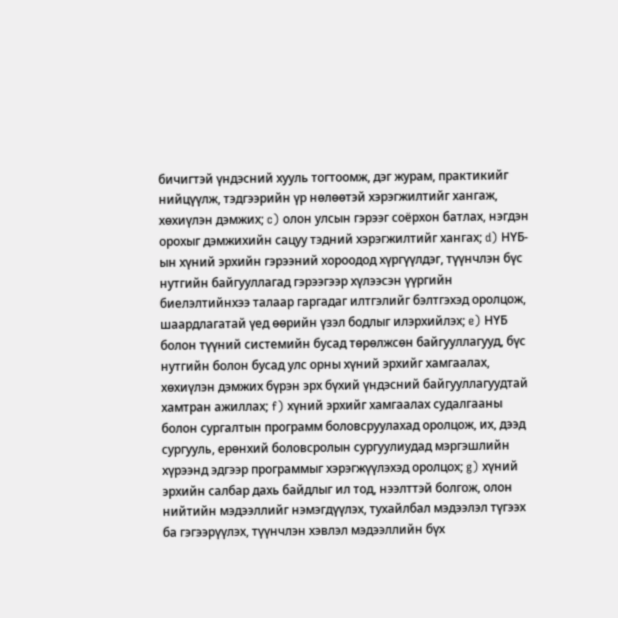бичигтэй үндэсний хууль тогтоомж, дэг журам, практикийг нийцүүлж, тэдгээрийн үр нөлөөтэй хэрэгжилтийг хангаж, хөхиүлэн дэмжих; c) олон улсын гэрээг соёрхон батлах, нэгдэн орохыг дэмжихийн сацуу тэдний хэрэгжилтийг хангах; d) НҮБ-ын хүний эрхийн гэрээний хороодод хүргүүлдэг, түүнчлэн бүс нутгийн байгууллагад гэрээгээр хүлээсэн үүргийн биелэлтийнхээ талаар гаргадаг илтгэлийг бэлтгэхэд оролцож, шаардлагатай үед өөрийн үзэл бодлыг илэрхийлэх; e) НҮБ болон түүний системийн бусад төрөлжсөн байгууллагууд, бүс нутгийн болон бусад улс орны хүний эрхийг хамгаалах, хөхиүлэн дэмжих бүрэн эрх бүхий үндэсний байгууллагуудтай хамтран ажиллах; f) хүний эрхийг хамгаалах судалгааны болон сургалтын программ боловсруулахад оролцож, их, дээд сургууль, ерөнхий боловсролын сургуулиудад мэргэшлийн хүрээнд эдгээр программыг хэрэгжүүлэхэд оролцох; g) хүний эрхийн салбар дахь байдлыг ил тод, нээлттэй болгож, олон нийтийн мэдээллийг нэмэгдүүлэх, тухайлбал мэдээлэл түгээх ба гэгээрүүлэх, түүнчлэн хэвлэл мэдээллийн бүх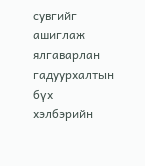сувгийг ашиглаж ялгаварлан гадуурхалтын бүх хэлбэрийн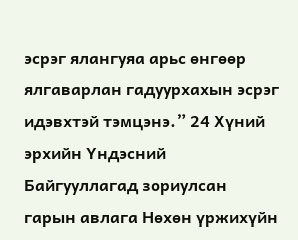эсрэг ялангуяа арьс өнгөөр ялгаварлан гадуурхахын эсрэг идэвхтэй тэмцэнэ.” 24 Хүний эрхийн Үндэсний Байгууллагад зориулсан гарын авлага Нөхөн үржихүйн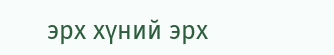эрх хүний эрх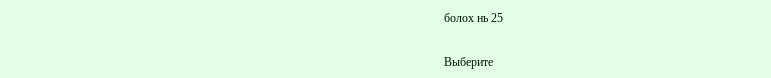болох нь 25

Выберите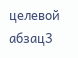целевой абзац3